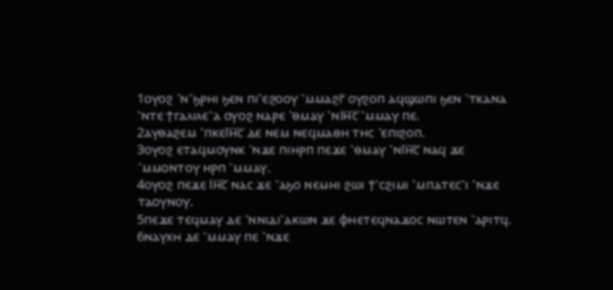1ⲟⲩⲟϩ ⳿ⲛ⳿ϧⲣⲏⲓ ϧⲉⲛ ⲡⲓ⳿ⲉϩⲟⲟⲩ ⳿ⲙⲙⲁϩⲅ̅ ⲟⲩϩⲟⲡ ⲁϥϣⲱⲡⲓ ϧⲉⲛ ⳿ⲧⲕⲁⲛⲁ ⳿ⲛⲧⲉ ϯⲅⲁⲗⲓⲗⲉ⳿ⲁ ⲟⲩⲟϩ ⲛⲁⲣⲉ ⳿ⲑⲙⲁⲩ ⳿ⲛⲒⲏ̅ⲥ̅ ⳿ⲙⲙⲁⲩ ⲡⲉ.
2ⲁⲩⲑⲁϩⲉⲙ ⳿ⲡⲕⲉⲒⲏ̅ⲥ̅ ⲇⲉ ⲛⲉⲙ ⲛⲉϥⲙⲁⲑⲏ ⲧⲏⲥ ⳿ⲉⲡⲓϩⲟⲡ.
3ⲟⲩⲟϩ ⲉⲧⲁϥⲙⲟⲩⲛⲕ ⳿ⲛϫⲉ ⲡⲓⲏⲣⲡ ⲡⲉϫⲉ ⳿ⲑⲙⲁⲩ ⳿ⲛⲒⲏ̅ⲥ̅ ⲛⲁϥ ϫⲉ ⳿ⲙⲙⲟⲛⲧⲟⲩ ⲏⲣⲡ ⳿ⲙⲙⲁⲩ.
4ⲟⲩⲟϩ ⲡⲉϫⲉ Ⲓⲏ̅ⲥ̅ ⲛⲁⲥ ϫⲉ ⳿ⲁϧⲟ ⲛⲉⲙⲏⲓ ϩⲱⲓ ϯ⳿ⲥϩⲓⲙⲓ ⳿ⲙⲡⲁⲧⲉⲥ⳿ⲓ ⳿ⲛϫⲉ ⲧⲁⲟⲩⲛⲟⲩ.
5ⲡⲉϫⲉ ⲧⲉϥⲙⲁⲩ ⲇⲉ ⳿ⲛⲛⲓⲇⲓ⳿ⲁⲕⲱⲛ ϫⲉ ⲫⲏⲉⲧⲉϥⲛⲁϫⲟⲥ ⲛⲱⲧⲉⲛ ⳿ⲁⲣⲓⲧϥ.
6ⲛⲁⲩⲭⲏ ⲇⲉ ⳿ⲙⲙⲁⲩ ⲡⲉ ⳿ⲛϫⲉ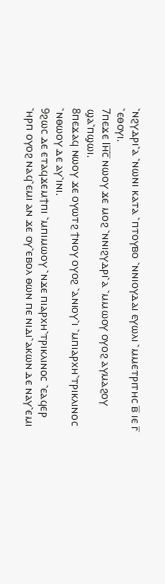⳿ⲛϩⲩⲇⲣⲓ⳿ⲁ ⳿ⲛⲱⲛⲓ ⲕⲁⲧⲁ ⳿ⲡⲧⲟⲩⲃⲟ ⳿ⲛⲛⲓⲟⲩⲇⲁⲓ ⲉⲩⲱⲗⲓ ⳿ⲙⲙⲉⲧⲣⲓⲧⲏⲥ ⲃ̅ ⲓⲉ ⲅ̅ ⳿ⲉⲑⲟⲩⲓ.
7ⲡⲉϫⲉ Ⲓⲏ̅ⲥ̅ ⲛⲱⲟⲩ ϫⲉ ⲙⲟϩ ⳿ⲛⲛⲓϩⲩⲇⲣⲓ⳿ⲁ ⳿ⲙⲙⲱⲟⲩ ⲟⲩⲟϩ ⲁⲩⲙⲁϩⲟⲩ ϣⲁ⳿ⲡϣⲱⲓ.
8ⲡⲉϫⲁϥ ⲛⲱⲟⲩ ϫⲉ ⲟⲩⲱⲧϩ ϯⲛⲟⲩ ⲟⲩⲟϩ ⳿ⲁⲛⲓⲟⲩ⳿ⲓ ⳿ⲙⲡⲓⲁⲣⲭⲏ⳿ⲧⲣⲓⲕⲗⲓⲛⲟⲥ ⳿ⲛⲑⲱⲟⲩ ⲇⲉ ⲁⲩ⳿ⲓⲛⲓ.
9ϩⲱⲥ ⲇⲉ ⲉⲧⲁϥϫⲉⲙϯⲡⲓ ⳿ⲙⲡⲓⲙⲱⲟⲩ ⳿ⲛϫⲉ ⲡⲓⲁⲣⲭⲏ⳿ⲧⲣⲓⲕⲗⲓⲛⲟⲥ ⳿ⲉⲁϥⲉⲣ ⳿ⲏⲣⲡ ⲟⲩⲟϩ ⲛⲁϥ⳿ⲉⲙⲓ ⲁⲛ ϫⲉ ⲟⲩ⳿ⲉⲃⲟⲗ ⲑⲱⲛ ⲡⲉ ⲛⲓⲇⲓ⳿ⲁⲕⲱⲛ ⲇⲉ ⲛⲁⲩ⳿ⲉⲙⲓ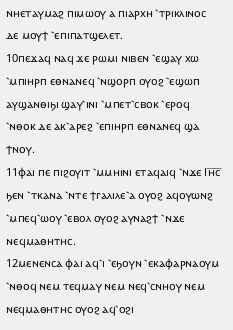ⲛⲏⲉⲧⲁⲩⲙⲁϩ ⲡⲓⲙⲱⲟⲩ ⲁ ⲡⲓⲁⲣⲭⲏ ⳿ⲧⲣⲓⲕⲗⲓⲛⲟⲥ ⲇⲉ ⲙⲟⲩϯ ⳿ⲉⲡⲓⲡⲁⲧϣⲉⲗⲉⲧ.
10ⲡⲉϫⲁϥ ⲛⲁϥ ϫⲉ ⲣⲱⲙⲓ ⲛⲓⲃⲉⲛ ⳿ⲉϣⲁⲩ ⲭⲱ ⳿ⲙⲡⲓⲏⲣⲡ ⲉⲑⲛⲁⲛⲉϥ ⳿ⲛϣⲟⲣⲡ ⲟⲩⲟϩ ⳿ⲉϣⲱⲡ ⲁⲩϣⲁⲛⲑⲓϧⲓ ϣⲁⲩ⳿ⲓⲛⲓ ⳿ⲙⲡⲉⲧ⳿ⲥⲃⲟⲕ ⳿ⲉⲣⲟϥ ⳿ⲛⲑⲟⲕ ⲇⲉ ⲁⲕ⳿ⲁⲣⲉϩ ⳿ⲉⲡⲓⲏⲣⲡ ⲉⲑⲛⲁⲛⲉϥ ϣⲁ ϯⲛⲟⲩ.
11ⲫⲁⲓ ⲡⲉ ⲡⲓϩⲟⲩⲓⲧ ⳿ⲙⲙⲏⲓⲛⲓ ⲉⲧⲁϥⲁⲓϥ ⳿ⲛϫⲉ Ⲓⲏ̅ⲥ̅ ϧⲉⲛ ⳿ⲧⲕⲁⲛⲁ ⳿ⲛⲧⲉ ϯⲅⲁⲗⲓⲗⲉ⳿ⲁ ⲟⲩⲟϩ ⲁϥⲟⲩⲱⲛϩ ⳿ⲙⲡⲉϥ⳿ⲱⲟⲩ ⳿ⲉⲃⲟⲗ ⲟⲩⲟϩ ⲁⲩⲛⲁϩϯ ⳿ⲛϫⲉ ⲛⲉϥⲙⲁⲑⲏⲧⲏⲥ.
12ⲙⲉⲛⲉⲛⲥⲁ ⲫⲁⲓ ⲁϥ⳿ⲓ ⳿ⲉϧⲟⲩⲛ ⳿ⲉⲕⲁⲫⲁⲣⲛⲁⲟⲩⲙ ⳿ⲛⲑⲟϥ ⲛⲉⲙ ⲧⲉϥⲙⲁⲩ ⲛⲉⲙ ⲛⲉϥ⳿ⲥⲛⲏⲟⲩ ⲛⲉⲙ ⲛⲉϥⲙⲁⲑⲏⲧⲏⲥ ⲟⲩⲟϩ ⲁϥ⳿ⲟϩⲓ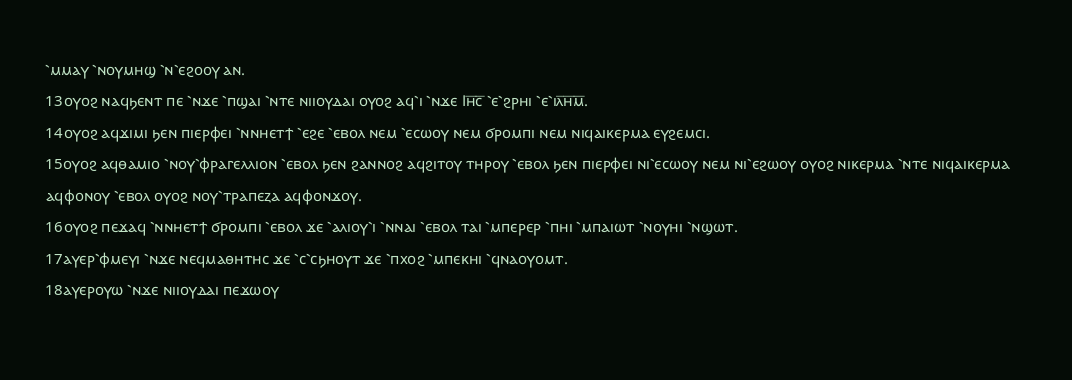⳿ⲙⲙⲁⲩ ⳿ⲛⲟⲩⲙⲏϣ ⳿ⲛ⳿ⲉϩⲟⲟⲩ ⲁⲛ.
13ⲟⲩⲟϩ ⲛⲁϥϧⲉⲛⲧ ⲡⲉ ⳿ⲛϫⲉ ⳿ⲡϣⲁⲓ ⳿ⲛⲧⲉ ⲛⲓⲓⲟⲩⲇⲁⲓ ⲟⲩⲟϩ ⲁϥ⳿ⲓ ⳿ⲛϫⲉ Ⲓⲏ̅ⲥ̅ ⳿ⲉ⳿ϩⲣⲏⲓ ⳿ⲉ⳿ⲓⲗ̅ⲏ̅ⲙ̅.
14ⲟⲩⲟϩ ⲁϥϫⲓⲙⲓ ϧⲉⲛ ⲡⲓⲉⲣⲫⲉⲓ ⳿ⲛⲛⲏⲉⲧϯ ⳿ⲉϩⲉ ⳿ⲉⲃⲟⲗ ⲛⲉⲙ ⳿ⲉⲥⲱⲟⲩ ⲛⲉⲙ ϭⲣⲟⲙⲡⲓ ⲛⲉⲙ ⲛⲓϥⲁⲓⲕⲉⲣⲙⲁ ⲉⲩϩⲉⲙⲥⲓ.
15ⲟⲩⲟϩ ⲁϥⲑⲁⲙⲓⲟ ⳿ⲛⲟⲩ⳿ⲫⲣⲁⲅⲉⲗⲗⲓⲟⲛ ⳿ⲉⲃⲟⲗ ϧⲉⲛ ϩⲁⲛⲛⲟϩ ⲁϥϩⲓⲧⲟⲩ ⲧⲏⲣⲟⲩ ⳿ⲉⲃⲟⲗ ϧⲉⲛ ⲡⲓⲉⲣⲫⲉⲓ ⲛⲓ⳿ⲉⲥⲱⲟⲩ ⲛⲉⲙ ⲛⲓ⳿ⲉϩⲱⲟⲩ ⲟⲩⲟϩ ⲛⲓⲕⲉⲣⲙⲁ ⳿ⲛⲧⲉ ⲛⲓϥⲁⲓⲕⲉⲣⲙⲁ ⲁϥⲫⲟⲛⲟⲩ ⳿ⲉⲃⲟⲗ ⲟⲩⲟϩ ⲛⲟⲩ⳿ⲧⲣⲁⲡⲉⲍⲁ ⲁϥⲫⲟⲛϫⲟⲩ.
16ⲟⲩⲟϩ ⲡⲉϫⲁϥ ⳿ⲛⲛⲏⲉⲧϯ ϭⲣⲟⲙⲡⲓ ⳿ⲉⲃⲟⲗ ϫⲉ ⳿ⲁⲗⲓⲟⲩ⳿ⲓ ⳿ⲛⲛⲁⲓ ⳿ⲉⲃⲟⲗ ⲧⲁⲓ ⳿ⲙⲡⲉⲣⲉⲣ ⳿ⲡⲏⲓ ⳿ⲙⲡⲁⲓⲱⲧ ⳿ⲛⲟⲩⲏⲓ ⳿ⲛϣⲱⲧ.
17ⲁⲩⲉⲣ⳿ⲫⲙⲉⲩⲓ ⳿ⲛϫⲉ ⲛⲉϥⲙⲁⲑⲏⲧⲏⲥ ϫⲉ ⳿ⲥ⳿ⲥϧⲏⲟⲩⲧ ϫⲉ ⳿ⲡⲭⲟϩ ⳿ⲙⲡⲉⲕⲏⲓ ⳿ϥⲛⲁⲟⲩⲟⲙⲧ.
18ⲁⲩⲉⲣⲟⲩⲱ ⳿ⲛϫⲉ ⲛⲓⲓⲟⲩⲇⲁⲓ ⲡⲉϫⲱⲟⲩ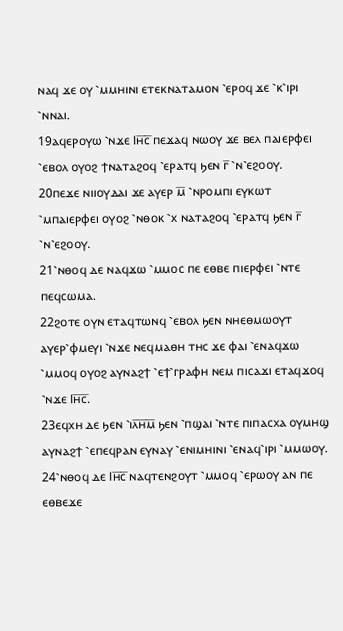ⲛⲁϥ ϫⲉ ⲟⲩ ⳿ⲙⲙⲏⲓⲛⲓ ⲉⲧⲉⲕⲛⲁⲧⲁⲙⲟⲛ ⳿ⲉⲣⲟϥ ϫⲉ ⳿ⲕ⳿ⲓⲣⲓ ⳿ⲛⲛⲁⲓ.
19ⲁϥⲉⲣⲟⲩⲱ ⳿ⲛϫⲉ Ⲓⲏ̅ⲥ̅ ⲡⲉϫⲁϥ ⲛⲱⲟⲩ ϫⲉ ⲃⲉⲗ ⲡⲁⲓⲉⲣⲫⲉⲓ ⳿ⲉⲃⲟⲗ ⲟⲩⲟϩ ϯⲛⲁⲧⲁϩⲟϥ ⳿ⲉⲣⲁⲧϥ ϧⲉⲛ ⲅ̅ ⳿ⲛ⳿ⲉϩⲟⲟⲩ.
20ⲡⲉϫⲉ ⲛⲓⲓⲟⲩⲇⲁⲓ ϫⲉ ⲁⲩⲉⲣ ⲙ̅ ⳿ⲛⲣⲟⲙⲡⲓ ⲉⲩⲕⲱⲧ ⳿ⲙⲡⲁⲓⲉⲣⲫⲉⲓ ⲟⲩⲟϩ ⳿ⲛⲑⲟⲕ ⳿ⲭ ⲛⲁⲧⲁϩⲟϥ ⳿ⲉⲣⲁⲧϥ ϧⲉⲛ ⲅ̅ ⳿ⲛ⳿ⲉϩⲟⲟⲩ.
21⳿ⲛⲑⲟϥ ⲇⲉ ⲛⲁϥϫⲱ ⳿ⲙⲙⲟⲥ ⲡⲉ ⲉⲑⲃⲉ ⲡⲓⲉⲣⲫⲉⲓ ⳿ⲛⲧⲉ ⲡⲉϥⲥⲱⲙⲁ.
22ϩⲟⲧⲉ ⲟⲩⲛ ⲉⲧⲁϥⲧⲱⲛϥ ⳿ⲉⲃⲟⲗ ϧⲉⲛ ⲛⲏⲉⲑⲙⲱⲟⲩⲧ ⲁⲩⲉⲣ⳿ⲫⲙⲉⲩⲓ ⳿ⲛϫⲉ ⲛⲉϥⲙⲁⲑⲏ ⲧⲏⲥ ϫⲉ ⲫⲁⲓ ⳿ⲉⲛⲁϥϫⲱ ⳿ⲙⲙⲟϥ ⲟⲩⲟϩ ⲁⲩⲛⲁϩϯ ⳿ⲉϯ⳿ⲅⲣⲁⲫⲏ ⲛⲉⲙ ⲡⲓⲥⲁϫⲓ ⲉⲧⲁϥϫⲟϥ ⳿ⲛϫⲉ Ⲓⲏ̅ⲥ̅.
23ⲉϥⲭⲏ ⲇⲉ ϧⲉⲛ ⳿ⲓⲗ̅ⲏ̅ⲙ̅ ϧⲉⲛ ⳿ⲡϣⲁⲓ ⳿ⲛⲧⲉ ⲡⲓⲡⲁⲥⲭⲁ ⲟⲩⲙⲏϣ ⲁⲩⲛⲁϩϯ ⳿ⲉⲡⲉϥⲣⲁⲛ ⲉⲩⲛⲁⲩ ⳿ⲉⲛⲓⲙⲏⲓⲛⲓ ⳿ⲉⲛⲁϥ⳿ⲓⲣⲓ ⳿ⲙⲙⲱⲟⲩ.
24⳿ⲛⲑⲟϥ ⲇⲉ Ⲓⲏ̅ⲥ̅ ⲛⲁϥⲧⲉⲛϩⲟⲩⲧ ⳿ⲙⲙⲟϥ ⳿ⲉⲣⲱⲟⲩ ⲁⲛ ⲡⲉ ⲉⲑⲃⲉϫⲉ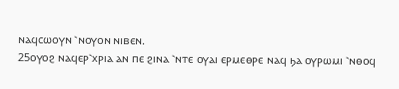ⲛⲁϥⲥⲱⲟⲩⲛ ⳿ⲛⲟⲩⲟⲛ ⲛⲓⲃⲉⲛ.
25ⲟⲩⲟϩ ⲛⲁϥⲉⲣ⳿ⲭⲣⲓⲁ ⲁⲛ ⲡⲉ ϩⲓⲛⲁ ⳿ⲛⲧⲉ ⲟⲩⲁⲓ ⲉⲣⲙⲉⲑⲣⲉ ⲛⲁϥ ϧⲁ ⲟⲩⲣⲱⲙⲓ ⳿ⲛⲑⲟϥ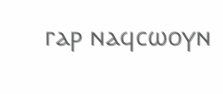ⲅⲁⲣ ⲛⲁϥⲥⲱⲟⲩⲛ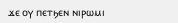ϫⲉ ⲟⲩ ⲡⲉⲧϧⲉⲛ ⲛⲓⲣⲱⲙⲓ